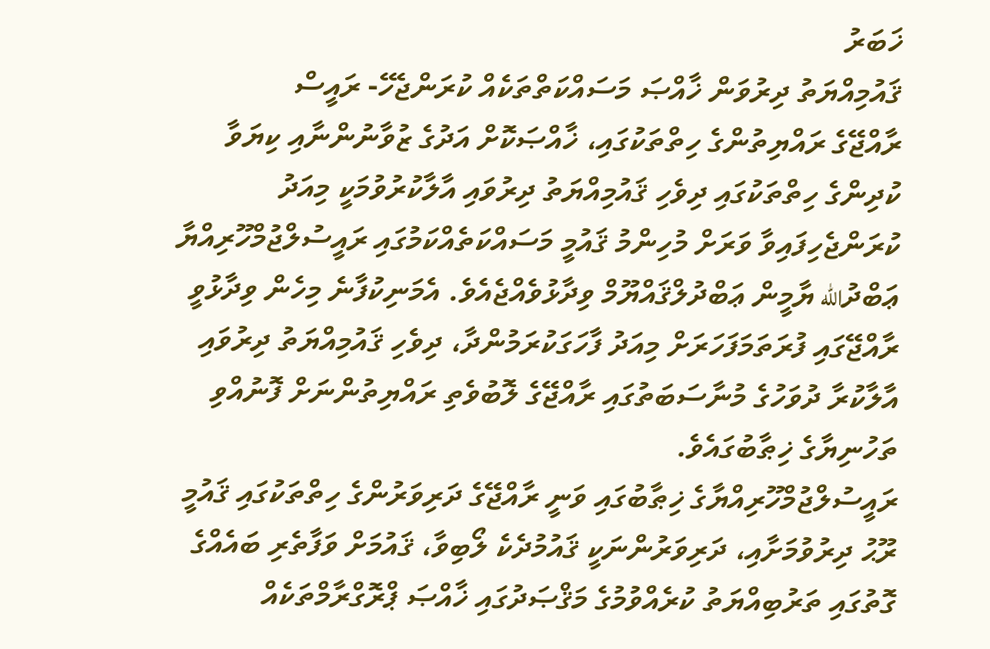ޚަބަރު
ޤައުމިއްޔަތު ދިރުވަން ޚާއްޞަ މަސައްކަތްތަކެއް ކުރަންޖެހޭ- ރައީސް
ރާއްޖޭގެ ރައްޔިތުންގެ ހިތްތަކުގައި، ޚާއްޞަކޮށް އަދުގެ ޒުވާނުންނާއި ކިޔަވާ ކުދިންގެ ހިތްތަކުގައި ދިވެހި ޤައުމިއްޔަތު ދިރުވައި އާލާކުރުވުމަކީ މިއަދު ކުރަންޖެހިފައިވާ ވަރަށް މުހިންމު ޤައުމީ މަސައްކަތެއްކަމުގައި ރައީސުލްޖުމްހޫރިއްޔާ ޢަބްދުالله ޔާމީން ޢަބްދުލްޤައްޔޫމް ވިދާޅުވެއްޖެއެވެ. އެމަނިކުފާނެ މިހެން ވިދާޅުވީ ރާއްޖޭގައި ފުރަތަމަފަހަރަށް މިއަދު ފާހަގަކުރަމުންދާ، ދިވެހި ޤައުމިއްޔަތު ދިރުވައި އާލާކުރާ ދުވަހުގެ މުނާސަބަތުގައި ރާއްޖޭގެ ލޮބުވެތި ރައްޔިތުންނަށް ފޮނުއްވި ތަހުނިޔާގެ ޚިޠާބުގައެވެ.
ރައީސުލްޖުމްހޫރިއްޔާގެ ޚިޠާބުގައި ވަނީ ރާއްޖޭގެ ދަރިވަރުންގެ ހިތްތަކުގައި ޤައުމީ ރޫޙު ދިރުވުމަށާއި، ދަރިވަރުންނަކީ ޤައުމުދެކެ ލޯބިވާ، ޤައުމަށް ވަފާތެރި ބައެއްގެ ގޮތުގައި ތަރުބިއްޔަތު ކުރެއްވުމުގެ މަޤްޞަދުގައި ޚާއްޞަ ޕްރޮގްރާމްތަކެއް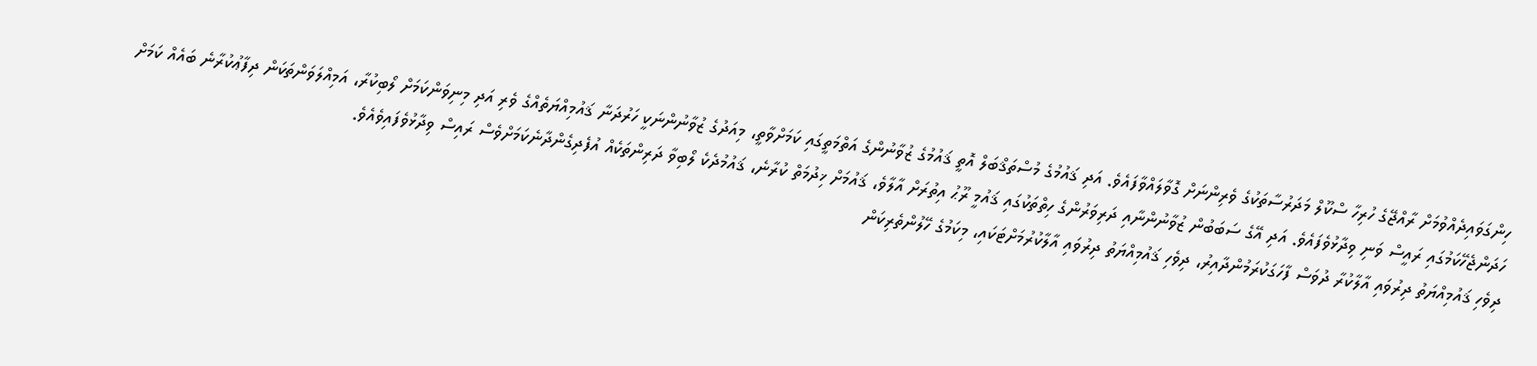ހިންގަވައިދެއްވުމަށް ރާއްޖޭގެ ހުރިހާ ސްކޫލް މަދަރުސާތަކުގެ ވެރިންނަށް ގޮވާލައްވާފައެވެ. އަދި ޤައުމުގެ މުސްތަޤްބަލް އޮތީ ޤައުމުގެ ޒުވާނުންގެ އަތްމަތީގައި ކަމަށްވާތީ، މިއަދުގެ ޒުވާނުންނަކީ ހަރުދަނާ ޤައުމިއްޔަތެއްގެ ވެރި އަދި މިނިވަންކަމަށް ލޯބިކުރާ، އަމިއްލަވަންތަކަން ދިފާޢުކުރާނެ ބައެއް ކަމަށް ހަދަންޖެހޭކަމުގައި ރައީސް ވަނި ވިދާޅުވެފައެވެ. އަދި އޭގެ ސަބަބުން ޒުވާނުންނާއި ދަރިވަރުންގެ ހިތްތަކުގައި ޤައުމީ ރޫޙު އިތުރަށް އާލާވެ، ޤައުމަށް ޚިދުމަތް ކުރާނެ، ޤައުމުދެކެ ލޯބިވާ ދަރިންތަކެއް އުފެދިގެންދާނެކަމަށްވެސް ރައިސް ވިދާޅުވެފައިވެއެވެ.
ދިވެހި ޤައުމިއްޔަތު ދިރުވައި އާލާކުރާ ދުވަސް ފާހަގަކުރަމުންދާއިރު، ދިވެހި ޤައުމިއްޔަތު ދިރުވައި އާލާކުރުމަށްޓަކައި، މިކަމުގެ ހޭލުންތެރިކަން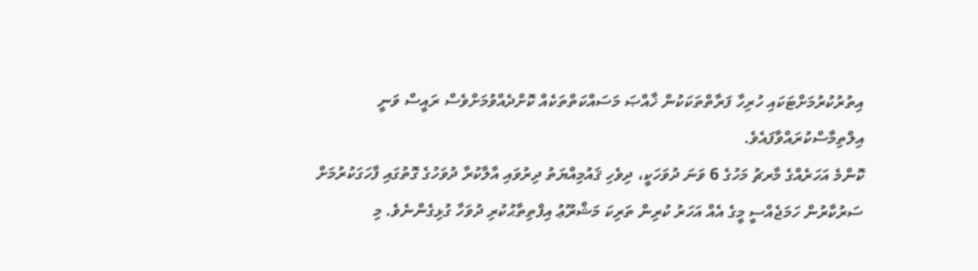އިތުރުކުރުމަށްޓަކައި ހުރިހާ ފަރާތްތަކަކުން ޚާއްޞަ މަސައްކަތްތަކެއް ކޮށްދެއްވުމަށްވެސް ރައީސް ވަނީ އިލްތިމާސްކުރައްވާފައެވެ.
ކޮންމެ އަހަރެއްގެ މާރޗު މަހުގެ 6 ވަނަ ދުވަހަކީ، ދިވެހި ޤައުމިއްޔަތު ދިރުވައި އާލާކުރާ ދުވަހުގެ ގޮތުގައި ފާހަގަކުރުމަށް ސަރުކާރުން ހަމަޖެއްސީ މީގެ އެއް އަހަރު ކުރިން ތަރިކަ މަޝްރޫޢު އިފްތިތާޙުކުރި ދުވަހާ ގުޅިގެންނެވެ. މި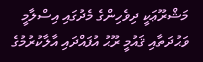މަޝްރޫޢަކީ ދިވެހިންގެ މެދުގައި އިސްލާމީ ވަޙުދަތާއި ޤައުމީ ރޫޙު އުފައްދައި އާލާކުރުމުގެ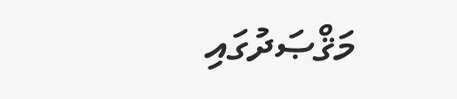މަޤްޞަދުގައި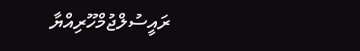ރައީސުލްޖުމްހޫރިއްޔާ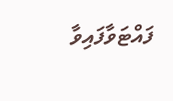ފައްޓަވާފައިވާ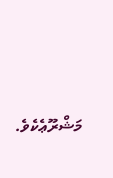މަޝްރޫޢެކެވެ.